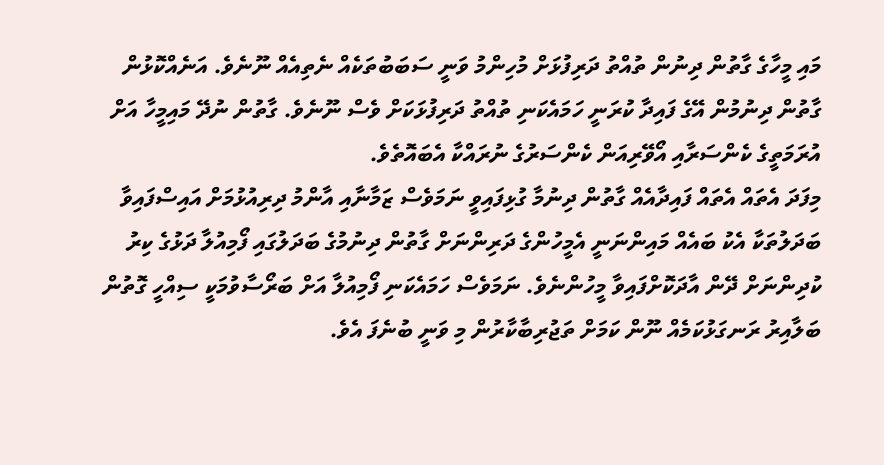މައި މީހާގެ ގާތުން ދިނުން ތުއްތު ދަރިފުޅަށް މުހިންމު ވަނީ ސަބަބުތަކެއް ނެތިއެއް ނޫނެވެ. އަނެއްކޮޅުން ގާތުން ދިނުމުން އޭގެ ފައިދާ ކުރަނީ ހަމައެކަނި ތުއްތު ދަރިފުޅަކަށް ވެސް ނޫނެވެ. ގާތުން ނުދޭ މައިމީހާ އަށް އުރަމަތީގެ ކެންސަރާއި އޯވޭރިއަން ކެންސަރުގެ ނުރައްކާ އެބައޮތެވެ.
މިފަދަ އެތައް އެތައް ފައިދާއެއް ގާތުން ދިނުމާ ގުޅިފައިވީ ނަމަވެސް ޒަމާނާއި އާންމު ދިރިއުޅުމަށް އައިސްފައިވާ ބަދަލުތަކާ އެކު ބައެއް މައިންނަނީ އެމީހުންގެ ދަރިންނަށް ގާތުން ދިނުމުގެ ބަދަލުގައި ފޯމިއުލާ ދަޅުގެ ކިރު ކުދިންނަށް ދޭން އާދަކޮށްފައިވާ މީހުންނެވެ. ނަމަވެސް ހަމައެކަނި ފޯމިއުލާ އަށް ބަރޯސާވުމަކީ ސިއްހީ ގޮތުން ބަލާއިރު ރަނގަޅުކަމެއް ނޫން ކަމަށް ތަޖުރިބާކާރުން މި ވަނީ ބުނެފަ އެވެ.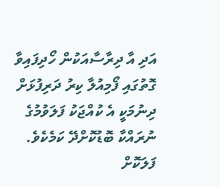އަދި އާ ދިރާސާއަކުން ހޯދިފައިވާ ގޮތުގައި ފޯމިއުލާ ކިރު ދަރިފުޅަށް ދިނުމަކީ އެ ކުއްޖަކު ފަލަވުމުގެ ނުރައްކާ ބޮޑުކޮށްދޭ ކަމެކެވެ.
ފަލަކޮށް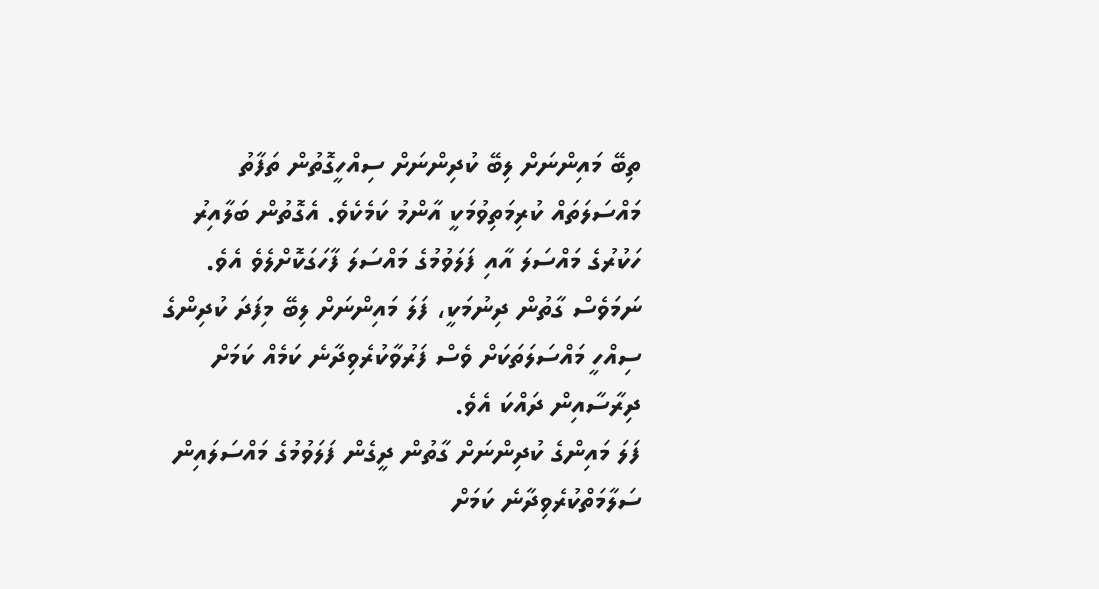ތިބޭ މައިންނަށް ލިބޭ ކުދިންނަށް ސިއްހީގޮތުން ތަފާތު މައްސަލަތައް ކުރިމަތިވުމަކީ އާންމު ކަމެކެވެ. އެގޮތުން ބަލާއިރު ހަކުރުގެ މައްސަލަ އާއި ފަލަވުމުގެ މައްސަލަ ފާހަގަކޮށްލެވެ އެވެ. ނަމަވެސް ގާތުން ދިނުމަކީ، ފަލަ މައިންނަށް ލިބޭ މިފަދަ ކުދިންގެ ސިއްހީ މައްސަލަތަކަށް ވެސް ފަރުވާކުރެވިދާނެ ކަމެއް ކަމަށް ދިރާސާއިން ދައްކަ އެވެ.
ފަލަ މައިންގެ ކުދިންނަށް ގާތުން ދީގެން ފަލަވުމުގެ މައްސަލައިން ސަލާމަތްކުރެވިދާނެ ކަމަށް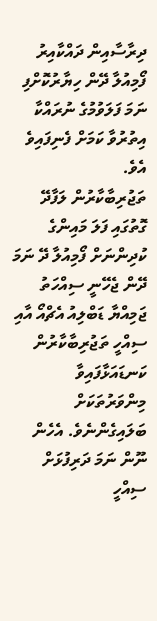ދިރާސާއިން ދައްކާއިރު ފޯމިއުލާ ދޭން ހިޔާރުކޮށްފި ނަމަ ފަލަވުމުގެ ނުރައްކާ އިތުރުވާ ކަމަށް ފެނިފައިވެ އެވެ.
ތަޖުރިބާކާރުން ލަފާދޭ ގޮތުގައި ފަލަ މައިންގެ ކުދިންނަށް ފޯމިއުލާ ދޭ ނަމަ ދޭން ޖެހޭނީ ސިއްހަތު ޖަމިއްޔާ ޑަބްލިއު އެޗްއޯ އާއި ސިއްހީ ތަޖުރިބާކާރުން ކަނޑައަޅާފައިވާ މިންވަރުތަކަށް ބަލައިގެންނެވެ. އެހެން ނޫން ނަމަ ދަރިފުޅަށް ސިއްހީ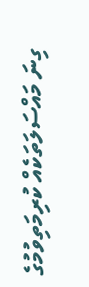ގިނަ މައްސަލަތަކެއް ކުރިމަތިވުމުގެ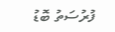ފުރުސަތު ބޮޑު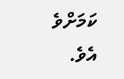ކަމަށްވެ އެވެ.